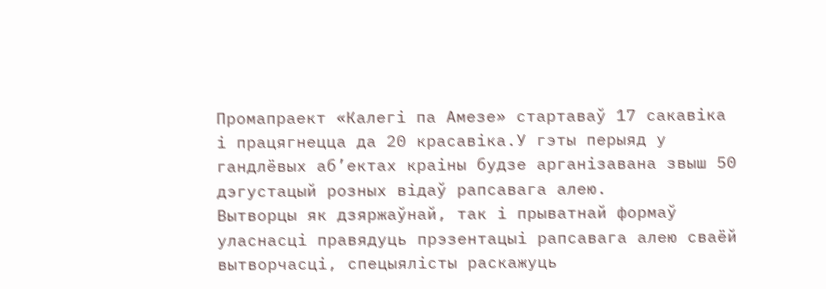Промапраект «Калегі па Амезе» стартаваў 17 сакавіка і працягнецца да 20 красавіка.У гэты перыяд у гандлёвых аб’ектах краіны будзе арганізавана звыш 50 дэгустацый розных відаў рапсавага алею.
Вытворцы як дзяржаўнай, так і прыватнай формаў уласнасці правядуць прэзентацыі рапсавага алею сваёй вытворчасці, спецыялісты раскажуць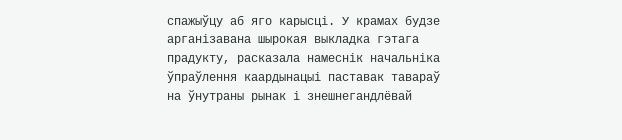спажыўцу аб яго карысці. У крамах будзе арганізавана шырокая выкладка гэтага прадукту, расказала намеснік начальніка ўпраўлення каардынацыі паставак тавараў на ўнутраны рынак і знешнегандлёвай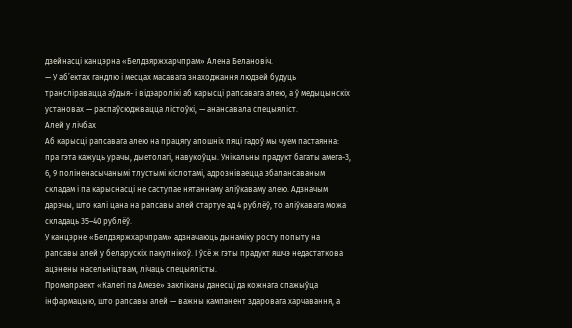дзейнасці канцэрна «Белдзяржхарчпрам» Алена Белановіч.
— У аб’ектах гандлю і месцах масавага знаходжання людзей будуць трансліравацца аўдыя- і відэаролікі аб карысці рапсавага алею, а ў медыцынскіх установах — распаўсюджвацца лістоўкі, — анансавала спецыяліст.
Алей у лічбах
Аб карысці рапсавага алею на працягу апошніх пяці гадоў мы чуем пастаянна: пра гэта кажуць урачы, дыетолагі, навукоўцы. Унікальны прадукт багаты амега-3, 6, 9 поліненасычанымі тлустымі кіслотамі, адрозніваецца збалансаваным складам і па карыснасці не саступае нятаннаму аліўкаваму алею. Адзначым дарэчы, што калі цана на рапсавы алей стартуе ад 4 рублёў, то аліўкавага можа складаць 35–40 рублёў.
У канцэрне «Белдзяржхарчпрам» адзначаюць дынаміку росту попыту на рапсавы алей у беларускіх пакупнікоў. І ўсё ж гэты прадукт яшчэ недастаткова ацэнены насельніцтвам, лічаць спецыялісты.
Промапраект «Калегі па Амезе» закліканы данесці да кожнага спажыўца інфармацыю, што рапсавы алей — важны кампанент здаровага харчавання, а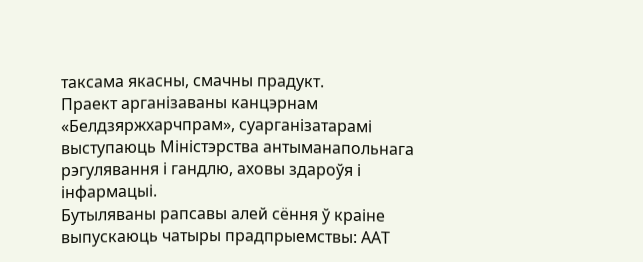таксама якасны, смачны прадукт.
Праект арганізаваны канцэрнам «Белдзяржхарчпрам», суарганізатарамі выступаюць Міністэрства антыманапольнага рэгулявання і гандлю, аховы здароўя і інфармацыі.
Бутыляваны рапсавы алей сёння ў краіне выпускаюць чатыры прадпрыемствы: ААТ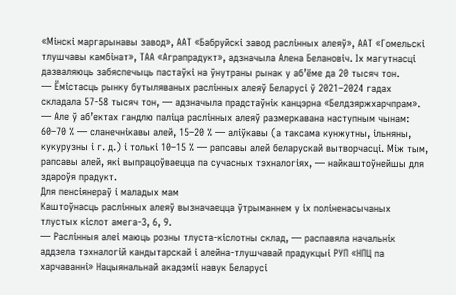«Мінскі маргарынавы завод», ААТ «Бабруйскі завод раслінных алеяў», ААТ «Гомельскі тлушчавы камбінат», ТАА «Аграпрадукт», адзначыла Алена Белановіч. Іх магутнасці дазваляюць забяспечыць пастаўкі на ўнутраны рынак у аб’ёме да 20 тысяч тон.
— Ёмістасць рынку бутыляваных раслінных алеяў Беларусі ў 2021–2024 гадах складала 57-58 тысяч тон, — адзначыла прадстаўнік канцэрна «Белдзяржхарчпрам». — Але ў аб’ектах гандлю паліца раслінных алеяў размеркавана наступным чынам: 60–70 % — сланечнікавы алей, 15–20 % — аліўкавы (а таксама кунжутны, ільняны, кукурузны і г. д.) і толькі 10–15 % — рапсавы алей беларускай вытворчасці. Між тым, рапсавы алей, які выпрацоўваецца па сучасных тэхналогіях, — найкаштоўнейшы для здароўя прадукт.
Для пенсіянераў і маладых мам
Каштоўнасць раслінных алеяў вызначаецца ўтрыманнем у іх поліненасычаных тлустых кіслот амега-3, 6, 9.
— Раслінныя алеі маюць розны тлуста-кіслотны склад, — распавяла начальнік аддзела тэхналогій кандытарскай і алейна-тлушчавай прадукцыі РУП «НПЦ па харчаванні» Нацыянальнай акадэміі навук Беларусі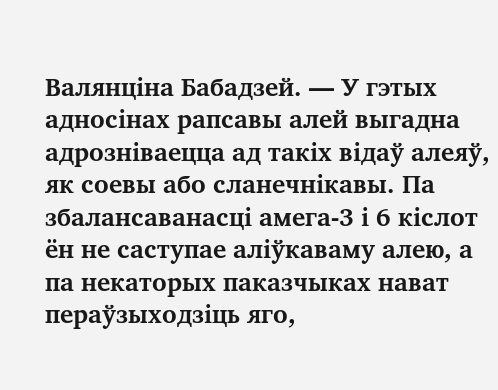Валянціна Бабадзей. — У гэтых адносінах рапсавы алей выгадна адрозніваецца ад такіх відаў алеяў, як соевы або сланечнікавы. Па збалансаванасці амега-3 і 6 кіслот ён не саступае аліўкаваму алею, а па некаторых паказчыках нават пераўзыходзіць яго,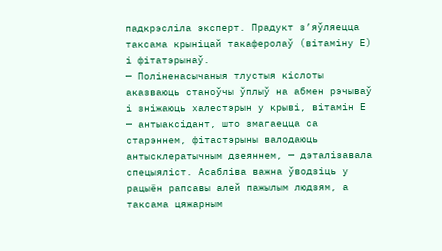падкрэсліла эксперт. Прадукт з’яўляецца таксама крыніцай такаферолаў (вітаміну Е) і фітатэрынаў.
— Поліненасычаныя тлустыя кіслоты аказваюць станоўчы ўплыў на абмен рэчываў і зніжаюць халестэрын у крыві, вітамін Е — антыаксідант, што змагаецца са старэннем, фітастэрыны валодаюць антысклератычным дзеяннем, — дэталізавала спецыяліст. Асабліва важна ўводзіць у рацыён рапсавы алей пажылым людзям, а таксама цяжарным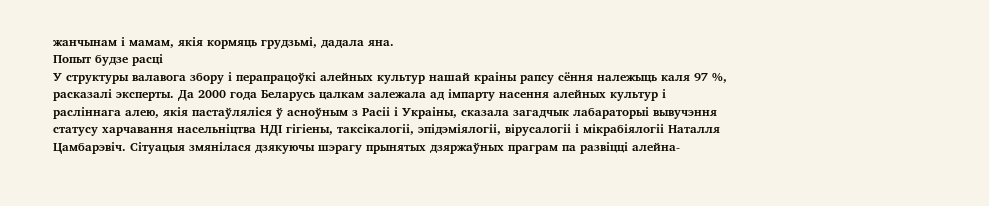жанчынам і мамам, якія кормяць грудзьмі, дадала яна.
Попыт будзе расці
У структуры валавога збору і перапрацоўкі алейных культур нашай краіны рапсу сёння належыць каля 97 %, расказалі эксперты. Да 2000 года Беларусь цалкам залежала ад імпарту насення алейных культур і расліннага алею, якія пастаўляліся ў асноўным з Расіі і Украіны, сказала загадчык лабараторыі вывучэння статусу харчавання насельніцтва НДІ гігіены, таксікалогіі, эпідэміялогіі, вірусалогіі і мікрабіялогіі Наталля Цамбарэвіч. Сітуацыя змянілася дзякуючы шэрагу прынятых дзяржаўных праграм па развіцці алейна-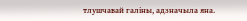тлушчавай галіны, адзначыла яна.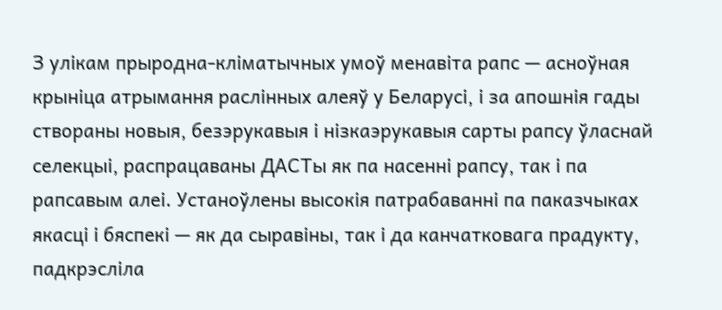З улікам прыродна-кліматычных умоў менавіта рапс — асноўная крыніца атрымання раслінных алеяў у Беларусі, і за апошнія гады створаны новыя, безэрукавыя і нізкаэрукавыя сарты рапсу ўласнай селекцыі, распрацаваны ДАСТы як па насенні рапсу, так і па рапсавым алеі. Устаноўлены высокія патрабаванні па паказчыках якасці і бяспекі — як да сыравіны, так і да канчатковага прадукту, падкрэсліла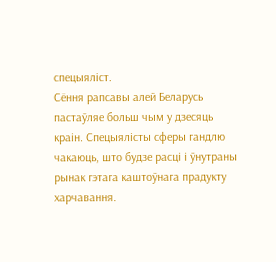спецыяліст.
Сёння рапсавы алей Беларусь пастаўляе больш чым у дзесяць краін. Спецыялісты сферы гандлю чакаюць, што будзе расці і ўнутраны рынак гэтага каштоўнага прадукту харчавання.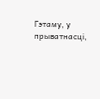Гэтаму, у прыватнасці,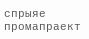спрыяе промапраект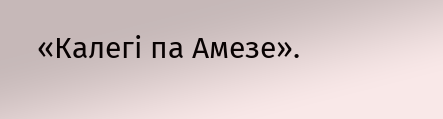«Калегі па Амезе».